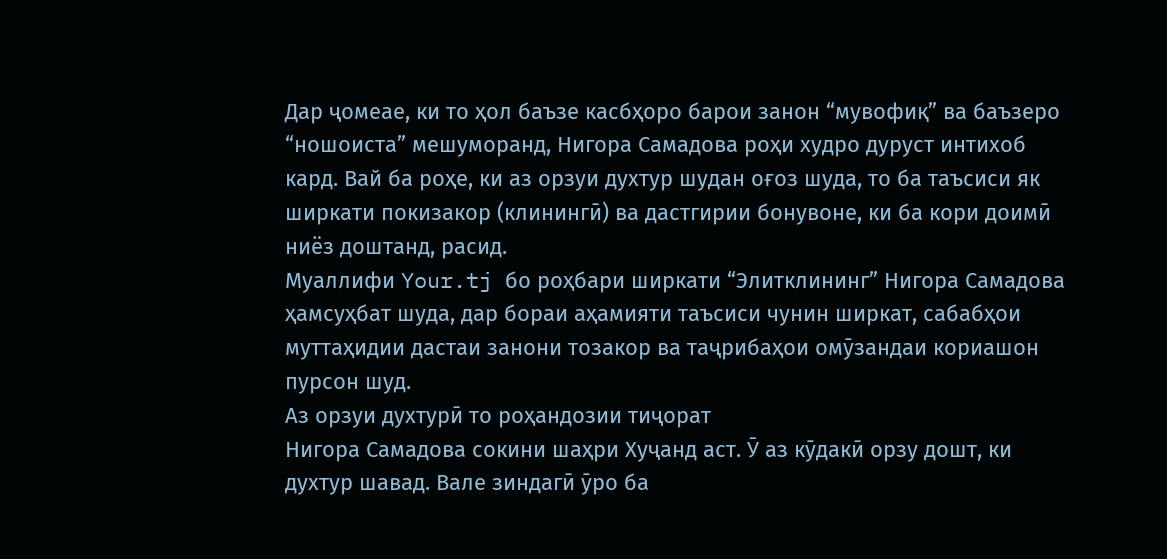Дар ҷомеае, ки то ҳол баъзе касбҳоро барои занон “мувофиқ” ва баъзеро “ношоиста” мешуморанд, Нигора Самадова роҳи худро дуруст интихоб кард. Вай ба роҳе, ки аз орзуи духтур шудан оғоз шуда, то ба таъсиси як ширкати покизакор (клинингӣ) ва дастгирии бонувоне, ки ба кори доимӣ ниёз доштанд, расид.
Муаллифи Your.tj бо роҳбари ширкати “Элитклининг” Нигора Самадова ҳамсуҳбат шуда, дар бораи аҳамияти таъсиси чунин ширкат, сабабҳои муттаҳидии дастаи занони тозакор ва таҷрибаҳои омӯзандаи кориашон пурсон шуд.
Аз орзуи духтурӣ то роҳандозии тиҷорат
Нигора Самадова сокини шаҳри Хуҷанд аст. Ӯ аз кӯдакӣ орзу дошт, ки духтур шавад. Вале зиндагӣ ӯро ба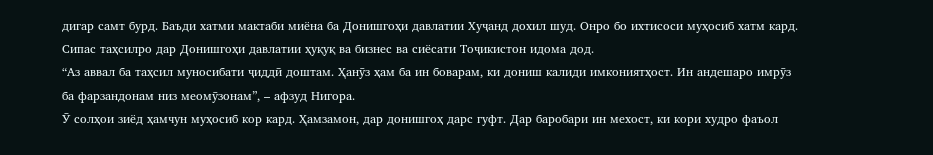дигар самт бурд. Баъди хатми мактаби миёна ба Донишгоҳи давлатии Хуҷанд дохил шуд. Онро бо ихтисоси муҳосиб хатм кард. Сипас таҳсилро дар Донишгоҳи давлатии ҳуқуқ ва бизнес ва сиёсати Тоҷикистон идома дод.
“Аз аввал ба таҳсил муносибати ҷиддӣ доштам. Ҳанӯз ҳам ба ин боварам, ки дониш калиди имкониятҳост. Ин андешаро имрӯз ба фарзандонам низ меомӯзонам”, – афзуд Нигора.
Ӯ солҳои зиёд ҳамчун муҳосиб кор кард. Ҳамзамон, дар донишгоҳ дарс гуфт. Дар баробари ин мехост, ки кори худро фаъол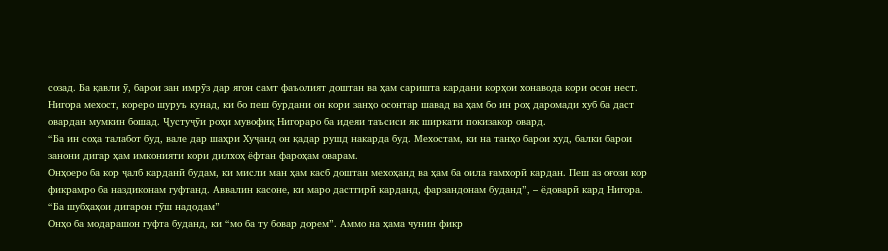созад. Ба қавли ӯ, барои зан имрӯз дар ягон самт фаъолият доштан ва ҳам саришта кардани корҳои хонавода кори осон нест.
Нигора мехост, кореро шуруъ кунад, ки бо пеш бурдани он кори занҳо осонтар шавад ва ҳам бо ин роҳ даромади хуб ба даст овардан мумкин бошад. Ҷустуҷӯи роҳи мувофиқ Нигораро ба идеяи таъсиси як ширкати покизакор овард.
“Ба ин соҳа талабот буд, вале дар шаҳри Хуҷанд он қадар рушд накарда буд. Мехостам, ки на танҳо барои худ, балки барои занони дигар ҳам имконияти кори дилхоҳ ёфтан фароҳам оварам.
Онҳоеро ба кор ҷалб карданӣ будам, ки мисли ман ҳам касб доштан мехоҳанд ва ҳам ба оила ғамхорӣ кардан. Пеш аз оғози кор фикрамро ба наздиконам гуфтанд. Аввалин касоне, ки маро дастгирӣ карданд, фарзандонам буданд”, – ёдоварӣ кард Нигора.
“Ба шубҳаҳои дигарон гӯш надодам”
Онҳо ба модарашон гуфта буданд, ки “мо ба ту бовар дорем”. Аммо на ҳама чунин фикр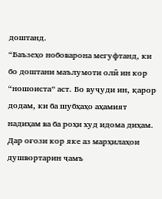доштанд.
“Баъзеҳо нобоварона мегуфтанд, ки бо доштани маълумоти олӣ ин кор “ношоиста” аст. Бо вуҷуди ин, қарор додам, ки ба шубҳаҳо аҳамият надиҳам ва ба роҳи худ идома диҳам. Дар оғози кор яке аз марҳилаҳои душвортарин ҷамъ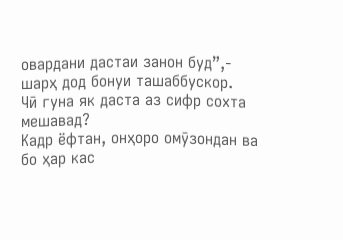овардани дастаи занон буд”,- шарҳ дод бонуи ташаббускор.
Чӣ гуна як даста аз сифр сохта мешавад?
Кадр ёфтан, онҳоро омӯзондан ва бо ҳар кас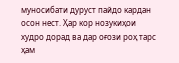муносибати дуруст пайдо кардан осон нест. Ҳар кор нозукиҳои худро дорад ва дар оғози роҳ тарс ҳам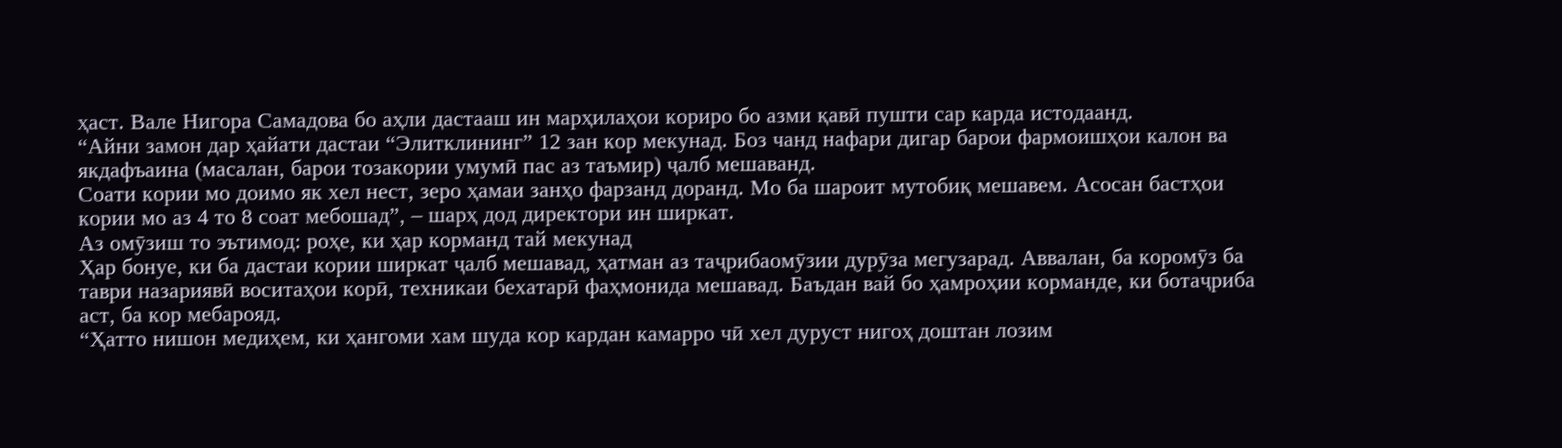ҳаст. Вале Нигора Самадова бо аҳли дастааш ин марҳилаҳои кориро бо азми қавӣ пушти сар карда истодаанд.
“Айни замон дар ҳайати дастаи “Элитклининг” 12 зан кор мекунад. Боз чанд нафари дигар барои фармоишҳои калон ва якдафъаина (масалан, барои тозакории умумӣ пас аз таъмир) ҷалб мешаванд.
Соати кории мо доимо як хел нест, зеро ҳамаи занҳо фарзанд доранд. Мо ба шароит мутобиқ мешавем. Асосан бастҳои кории мо аз 4 то 8 соат мебошад”, – шарҳ дод директори ин ширкат.
Аз омӯзиш то эътимод: роҳе, ки ҳар корманд тай мекунад
Ҳар бонуе, ки ба дастаи кории ширкат ҷалб мешавад, ҳатман аз таҷрибаомӯзии дурӯза мегузарад. Аввалан, ба коромӯз ба таври назариявӣ воситаҳои корӣ, техникаи бехатарӣ фаҳмонида мешавад. Баъдан вай бо ҳамроҳии корманде, ки ботаҷриба аст, ба кор мебарояд.
“Ҳатто нишон медиҳем, ки ҳангоми хам шуда кор кардан камарро чӣ хел дуруст нигоҳ доштан лозим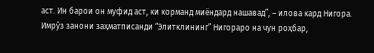аст. Ин барои он муфид аст, ки корманд миёндард нашавад”, – илова кард Нигора.
Имрӯз занони заҳматписанди “Элитклининг” Нигораро на чун роҳбар,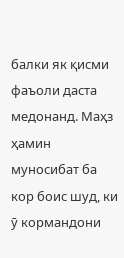балки як қисми фаъоли даста медонанд. Маҳз ҳамин муносибат ба кор боис шуд, ки ӯ кормандони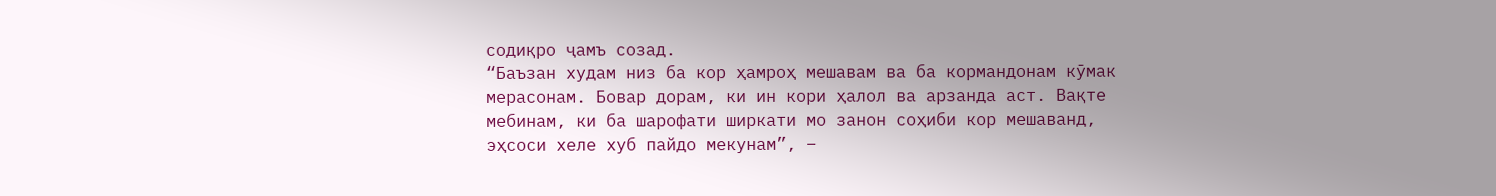содиқро ҷамъ созад.
“Баъзан худам низ ба кор ҳамроҳ мешавам ва ба кормандонам кӯмак мерасонам. Бовар дорам, ки ин кори ҳалол ва арзанда аст. Вақте мебинам, ки ба шарофати ширкати мо занон соҳиби кор мешаванд, эҳсоси хеле хуб пайдо мекунам”, –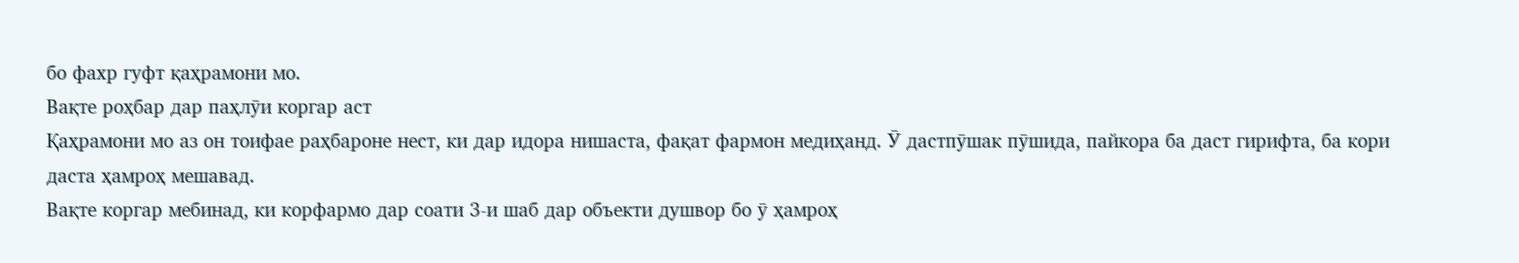бо фахр гуфт қаҳрамони мо.
Вақте роҳбар дар паҳлӯи коргар аст
Қаҳрамони мо аз он тоифае раҳбароне нест, ки дар идора нишаста, фақат фармон медиҳанд. Ӯ дастпӯшак пӯшида, пайкора ба даст гирифта, ба кори даста ҳамроҳ мешавад.
Вақте коргар мебинад, ки корфармо дар соати 3-и шаб дар объекти душвор бо ӯ ҳамроҳ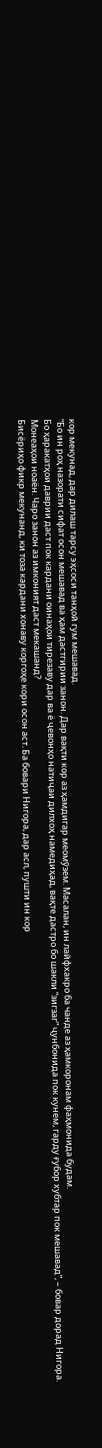кор мекунад, дар дилаш тарсу эҳсоси танҳоӣ гум мешавад.
“Бо ин роҳ назорати сифат осон мешавад ва ҳам дастгирии занон. Дар вақти кор аз ҳамдигар меомӯзем. Масалан, ин лайфхакро ба чанде аз ҳамкоронам фаҳмонида будам.
Бо ҳаракатҳои даврии даст пок кардани оинаҳои тирезаву дар ва ё ҷевонҳо натиҷаи дилхоҳ намедиҳад, вақте дастро бо шакли “зигзаг” ҷунбонида пок кунем, гарду ғубор хубтар пок мешавад”, – бовар дорад Нигора.
Монеаҳои ноаён. Чаро занон аз имконият даст мекашанд?
Бисёриҳо фикр мекунанд, ки тоза кардани хонаву коргоҳе кори осон аст. Ба бовари Нигора, дар асл, пушти ин кор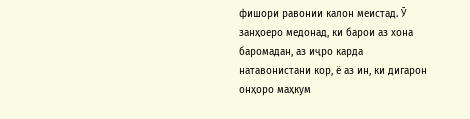фишори равонии калон меистад. Ӯ занҳоеро медонад, ки барои аз хона баромадан, аз иҷро карда натавонистани кор, ё аз ин, ки дигарон онҳоро маҳкум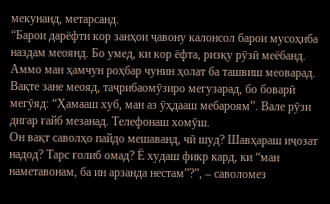мекунанд, метарсанд.
“Барои дарёфти кор занҳои ҷавону калонсол барои мусоҳиба наздам меоянд. Бо умед, ки кор ёфта, ризқу рӯзӣ меёбанд. Аммо ман ҳамчун роҳбар чунин ҳолат ба ташвиш меоварад. Вақте зане меояд, таҷрибаомӯзиро мегузарад, бо боварӣ мегӯяд: “Ҳамааш хуб, ман аз ӯҳдааш мебароям”. Вале рӯзи дигар ғайб мезанад. Телефонаш хомӯш.
Он вақт саволҳо пайдо мешаванд, чӣ шуд? Шавҳараш иҷозат надод? Тарс ғолиб омад? Ё худаш фикр кард, ки “ман наметавонам, ба ин арзанда нестам”?”, – саволомез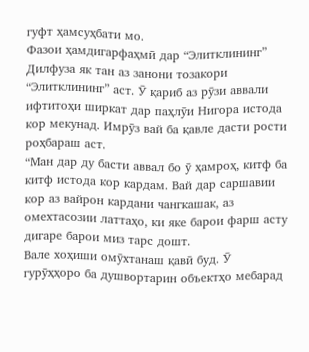гуфт ҳамсуҳбати мо.
Фазои ҳамдигарфаҳмӣ дар “Элитклининг”
Дилфуза як тан аз занони тозакори “Элитклининг” аст. Ӯ қариб аз рӯзи аввали ифтитоҳи ширкат дар паҳлӯи Нигора истода кор мекунад. Имрӯз вай ба қавле дасти рости роҳбараш аст.
“Ман дар ду басти аввал бо ӯ ҳамроҳ, китф ба китф истода кор кардам. Вай дар саршавии кор аз вайрон кардани чангкашак, аз омехтасозии латтаҳо, ки яке барои фарш асту дигаре барои миз тарс дошт.
Вале хоҳиши омӯхтанаш қавӣ буд. Ӯ гурӯҳҳоро ба душвортарин объектҳо мебарад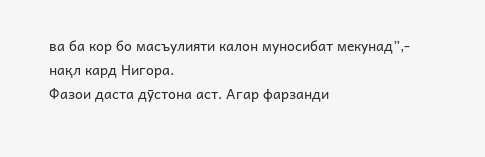ва ба кор бо масъулияти калон муносибат мекунад”,- нақл кард Нигора.
Фазои даста дӯстона аст. Агар фарзанди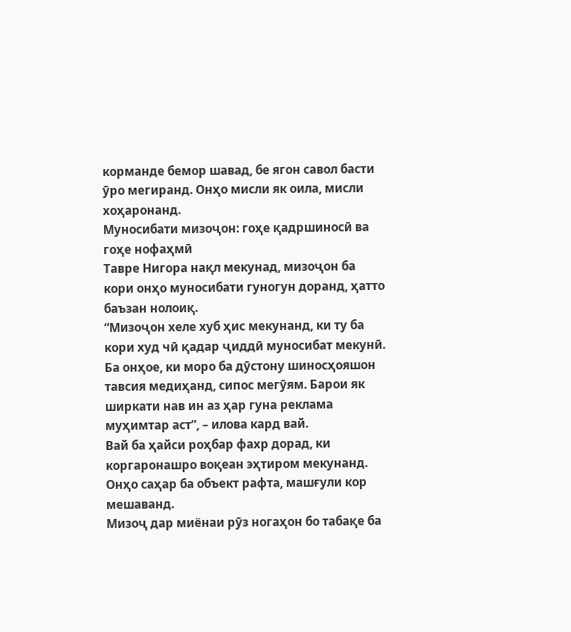корманде бемор шавад, бе ягон савол басти ӯро мегиранд. Онҳо мисли як оила, мисли хоҳаронанд.
Муносибати мизоҷон: гоҳе қадршиносӣ ва гоҳе нофаҳмӣ
Тавре Нигора нақл мекунад, мизоҷон ба кори онҳо муносибати гуногун доранд, ҳатто баъзан нолоиқ.
“Мизоҷон хеле хуб ҳис мекунанд, ки ту ба кори худ чӣ қадар ҷиддӣ муносибат мекунӣ. Ба онҳое, ки моро ба дӯстону шиносҳояшон тавсия медиҳанд, сипос мегӯям. Барои як ширкати нав ин аз ҳар гуна реклама муҳимтар аст”, – илова кард вай.
Вай ба ҳайси роҳбар фахр дорад, ки коргаронашро воқеан эҳтиром мекунанд. Онҳо саҳар ба объект рафта, машғули кор мешаванд.
Мизоҷ дар миёнаи рӯз ногаҳон бо табақе ба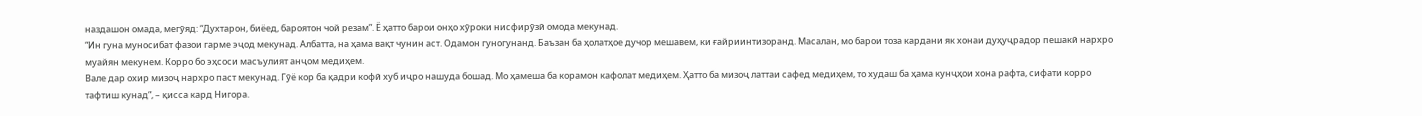наздашон омада, мегӯяд: “Духтарон, биёед, бароятон чой резам”. Ё ҳатто барои онҳо хӯроки нисфирӯзӣ омода мекунад.
“Ин гуна муносибат фазои гарме эҷод мекунад. Албатта, на ҳама вақт чунин аст. Одамон гуногунанд. Баъзан ба ҳолатҳое дучор мешавем, ки ғайриинтизоранд. Масалан, мо барои тоза кардани як хонаи дуҳуҷрадор пешакӣ нархро муайян мекунем. Корро бо эҳсоси масъулият анҷом медиҳем.
Вале дар охир мизоҷ нархро паст мекунад. Гӯё кор ба қадри кофӣ хуб иҷро нашуда бошад. Мо ҳамеша ба корамон кафолат медиҳем. Ҳатто ба мизоҷ латтаи сафед медиҳем, то худаш ба ҳама кунҷҳои хона рафта, сифати корро тафтиш кунад”, – қисса кард Нигора.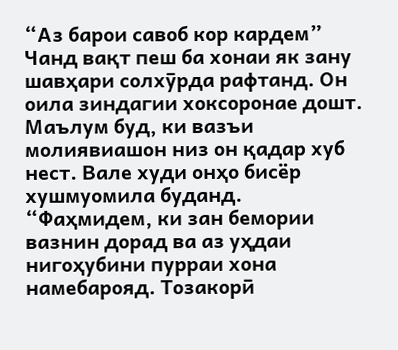“Аз барои савоб кор кардем”
Чанд вақт пеш ба хонаи як зану шавҳари солхӯрда рафтанд. Он оила зиндагии хоксоронае дошт. Маълум буд, ки вазъи молиявиашон низ он қадар хуб нест. Вале худи онҳо бисёр хушмуомила буданд.
“Фаҳмидем, ки зан бемории вазнин дорад ва аз уҳдаи нигоҳубини пурраи хона намебарояд. Тозакорӣ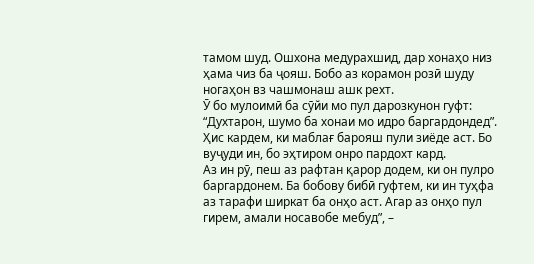тамом шуд. Ошхона медурахшид, дар хонаҳо низ ҳама чиз ба ҷояш. Бобо аз корамон розӣ шуду ногаҳон вз чашмонаш ашк рехт.
Ӯ бо мулоимӣ ба сӯйи мо пул дарозкунон гуфт: “Духтарон, шумо ба хонаи мо идро баргардондед”. Ҳис кардем, ки маблағ барояш пули зиёде аст. Бо вуҷуди ин, бо эҳтиром онро пардохт кард.
Аз ин рӯ, пеш аз рафтан қарор додем, ки он пулро баргардонем. Ба бобову бибӣ гуфтем, ки ин туҳфа аз тарафи ширкат ба онҳо аст. Агар аз онҳо пул гирем, амали носавобе мебуд”, –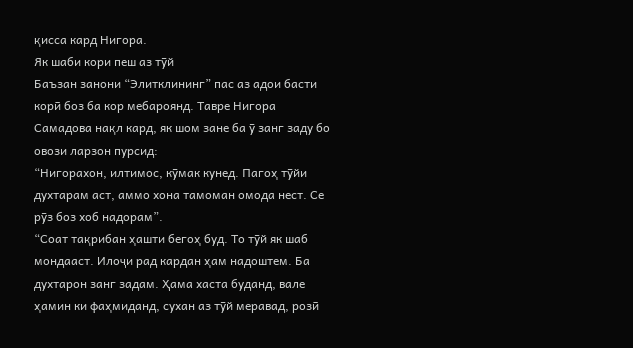қисса кард Нигора.
Як шаби кори пеш аз тӯй
Баъзан занони “Элитклининг” пас аз адои басти корӣ боз ба кор мебароянд. Тавре Нигора Самадова нақл кард, як шом зане ба ӯ занг заду бо овози ларзон пурсид:
“Нигорахон, илтимос, кӯмак кунед. Пагоҳ тӯйи духтарам аст, аммо хона тамоман омода нест. Се рӯз боз хоб надорам”.
“Соат тақрибан ҳашти бегоҳ буд. То тӯй як шаб мондааст. Илоҷи рад кардан ҳам надоштем. Ба духтарон занг задам. Ҳама хаста буданд, вале ҳамин ки фаҳмиданд, сухан аз тӯй меравад, розӣ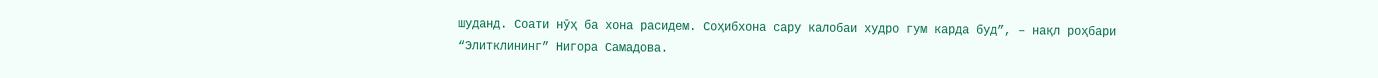шуданд. Соати нӯҳ ба хона расидем. Соҳибхона сару калобаи худро гум карда буд”, – нақл роҳбари “Элитклининг” Нигора Самадова.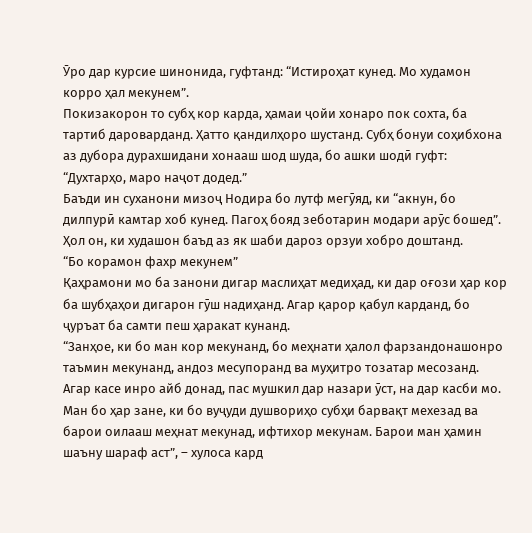Ӯро дар курсие шинонида, гуфтанд: “Истироҳат кунед. Мо худамон корро ҳал мекунем”.
Покизакорон то субҳ кор карда, ҳамаи ҷойи хонаро пок сохта, ба тартиб дароварданд. Ҳатто қандилҳоро шустанд. Субҳ бонуи соҳибхона аз дубора дурахшидани хонааш шод шуда, бо ашки шодӣ гуфт: “Духтарҳо, маро наҷот додед.”
Баъди ин суханони мизоҷ Нодира бо лутф мегӯяд, ки “акнун, бо дилпурӣ камтар хоб кунед. Пагоҳ бояд зеботарин модари арӯс бошед”. Ҳол он, ки худашон баъд аз як шаби дароз орзуи хобро доштанд.
“Бо корамон фахр мекунем”
Қаҳрамони мо ба занони дигар маслиҳат медиҳад, ки дар оғози ҳар кор ба шубҳаҳои дигарон гӯш надиҳанд. Агар қарор қабул карданд, бо ҷуръат ба самти пеш ҳаракат кунанд.
“Занҳое, ки бо ман кор мекунанд, бо меҳнати ҳалол фарзандонашонро таъмин мекунанд, андоз месупоранд ва муҳитро тозатар месозанд.
Агар касе инро айб донад, пас мушкил дар назари ӯст, на дар касби мо. Ман бо ҳар зане, ки бо вуҷуди душвориҳо субҳи барвақт мехезад ва барои оилааш меҳнат мекунад, ифтихор мекунам. Барои ман ҳамин шаъну шараф аст”, – хулоса кард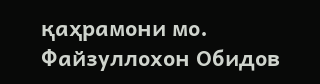қаҳрамони мо.
Файзуллохон Обидов